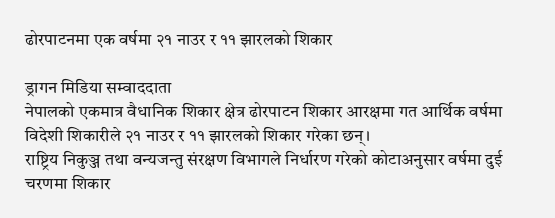ढोरपाटनमा एक वर्षमा २१ नाउर र ११ झारलको शिकार

ड्रागन मिडिया सम्वाददाता
नेपालको एकमात्र वैधानिक शिकार क्षेत्र ढोरपाटन शिकार आरक्षमा गत आर्थिक वर्षमा विदेशी शिकारीले २१ नाउर र ११ झारलको शिकार गरेका छन्।
राष्ट्रिय निकुञ्ज तथा वन्यजन्तु संरक्षण विभागले निर्धारण गरेको कोटाअनुसार वर्षमा दुई चरणमा शिकार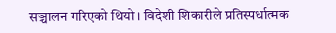सञ्चालन गरिएको थियो। विदेशी शिकारीले प्रतिस्पर्धात्मक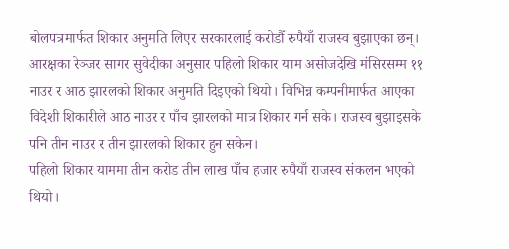बोलपत्रमार्फत शिकार अनुमति लिएर सरकारलाई करोडौँ रुपैयाँ राजस्व बुझाएका छन्।
आरक्षका रेञ्जर सागर सुवेदीका अनुसार पहिलो शिकार याम असोजदेखि मंसिरसम्म ११ नाउर र आठ झारलको शिकार अनुमति दिइएको थियो। विभिन्न कम्पनीमार्फत आएका विदेशी शिकारीले आठ नाउर र पाँच झारलको मात्र शिकार गर्न सके। राजस्व बुझाइसके पनि तीन नाउर र तीन झारलको शिकार हुन सकेन।
पहिलो शिकार याममा तीन करोड तीन लाख पाँच हजार रुपैयाँ राजस्व संकलन भएको थियो।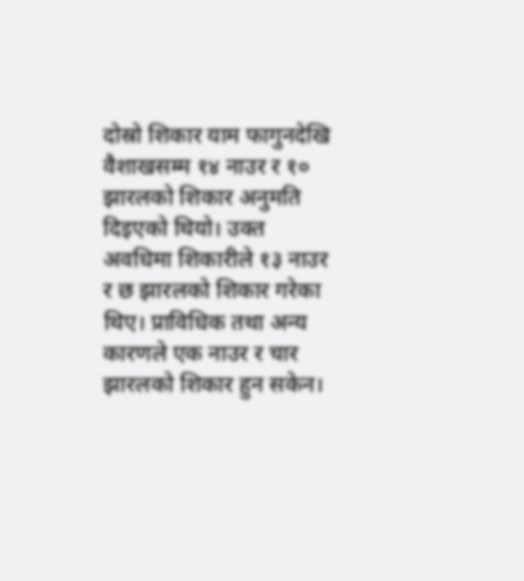दोस्रो शिकार याम फागुनदेखि वैशाखसम्म १४ नाउर र १० झारलको शिकार अनुमति दिइएको थियो। उक्त अवधिमा शिकारीले १३ नाउर र छ झारलको शिकार गरेका थिए। प्राविधिक तथा अन्य कारणले एक नाउर र चार झारलको शिकार हुन सकेन।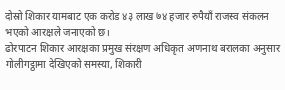दोस्रो शिकार यामबाट एक करोड ४३ लाख ७४ हजार रुपैयाँ राजस्व संकलन भएको आरक्षले जनाएको छ।
ढोरपाटन शिकार आरक्षका प्रमुख संरक्षण अधिकृत अणनाथ बरालका अनुसार गोलीगट्ठामा देखिएको समस्या, शिकारी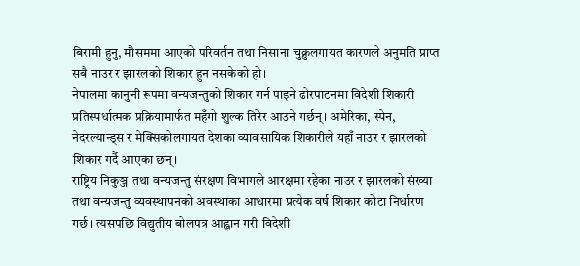बिरामी हुनु, मौसममा आएको परिवर्तन तथा निसाना चुक्नुलगायत कारणले अनुमति प्राप्त सबै नाउर र झारलको शिकार हुन नसकेको हो।
नेपालमा कानुनी रूपमा वन्यजन्तुको शिकार गर्न पाइने ढोरपाटनमा विदेशी शिकारी प्रतिस्पर्धात्मक प्रक्रियामार्फत महँगो शुल्क तिरेर आउने गर्छन्। अमेरिका, स्पेन, नेदरल्यान्ड्स र मेक्सिकोलगायत देशका व्यावसायिक शिकारीले यहाँ नाउर र झारलको शिकार गर्दै आएका छन्।
राष्ट्रिय निकुञ्ज तथा वन्यजन्तु संरक्षण विभागले आरक्षमा रहेका नाउर र झारलको संख्या तथा वन्यजन्तु व्यवस्थापनको अवस्थाका आधारमा प्रत्येक वर्ष शिकार कोटा निर्धारण गर्छ। त्यसपछि विद्युतीय बोलपत्र आह्वान गरी विदेशी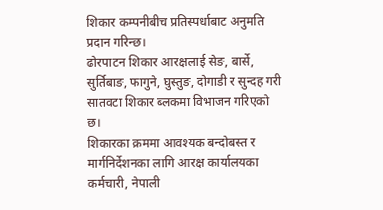शिकार कम्पनीबीच प्रतिस्पर्धाबाट अनुमति प्रदान गरिन्छ।
ढोरपाटन शिकार आरक्षलाई सेङ, बार्से, सुर्तिबाङ, फागुने, घुस्तुङ, दोगाडी र सुन्दह गरी सातवटा शिकार ब्लकमा विभाजन गरिएको छ।
शिकारका क्रममा आवश्यक बन्दोबस्त र मार्गनिर्देशनका लागि आरक्ष कार्यालयका कर्मचारी, नेपाली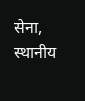सेना, स्थानीय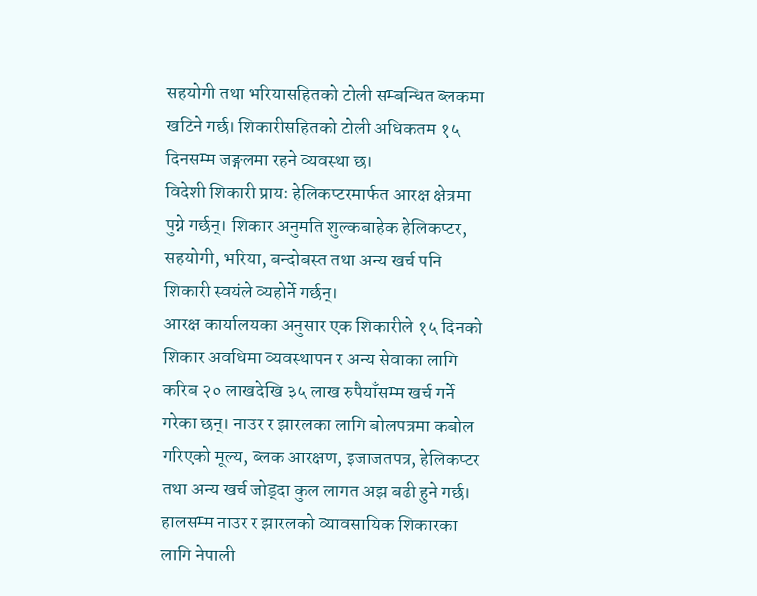सहयोगी तथा भरियासहितको टोली सम्बन्धित ब्लकमा खटिने गर्छ। शिकारीसहितको टोली अधिकतम १५ दिनसम्म जङ्गलमा रहने व्यवस्था छ।
विदेशी शिकारी प्रायः हेलिकप्टरमार्फत आरक्ष क्षेत्रमा पुग्ने गर्छन्। शिकार अनुमति शुल्कबाहेक हेलिकप्टर, सहयोगी, भरिया, बन्दोबस्त तथा अन्य खर्च पनि शिकारी स्वयंले व्यहोर्ने गर्छन्।
आरक्ष कार्यालयका अनुसार एक शिकारीले १५ दिनको शिकार अवधिमा व्यवस्थापन र अन्य सेवाका लागि करिब २० लाखदेखि ३५ लाख रुपैयाँसम्म खर्च गर्ने गरेका छन्। नाउर र झारलका लागि बोलपत्रमा कबोल गरिएको मूल्य, ब्लक आरक्षण, इजाजतपत्र, हेलिकप्टर तथा अन्य खर्च जोड्दा कुल लागत अझ बढी हुने गर्छ।
हालसम्म नाउर र झारलको व्यावसायिक शिकारका लागि नेपाली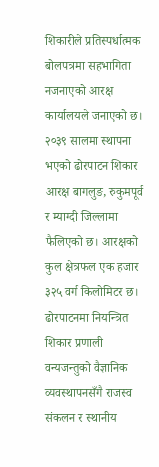शिकारीले प्रतिस्पर्धात्मक बोलपत्रमा सहभागिता नजनाएको आरक्ष कार्यालयले जनाएको छ।
२०३९ सालमा स्थापना भएको ढोरपाटन शिकार आरक्ष बागलुङ, रुकुमपूर्व र म्याग्दी जिल्लामा फैलिएको छ। आरक्षको कुल क्षेत्रफल एक हजार ३२५ वर्ग किलोमिटर छ।
ढोरपाटनमा नियन्त्रित शिकार प्रणाली वन्यजन्तुको वैज्ञानिक व्यवस्थापनसँगै राजस्व संकलन र स्थानीय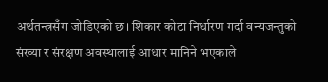अर्थतन्त्रसँग जोडिएको छ। शिकार कोटा निर्धारण गर्दा वन्यजन्तुको संख्या र संरक्षण अवस्थालाई आधार मानिने भएकाले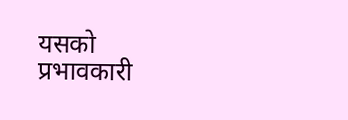यसको प्रभावकारी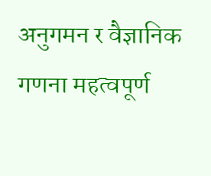अनुगमन र वैज्ञानिक गणना महत्वपूर्ण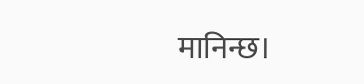मानिन्छ।